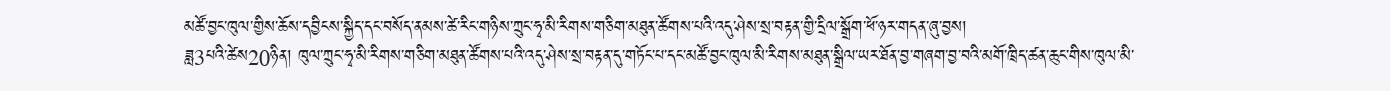མཚོ་བྱང་ཁུལ་གྱིས་ཆོས་དབྱིངས་སྐྱིད་དང་བསོད་ནམས་ཚེ་རིང་གཉིས་ཀྲུང་ཧྭ་མི་རིགས་གཅིག་མཐུན་ཚོགས་པའི་འདུ་ཤེས་སྲ་བརྟན་གྱི་དྲིལ་སྒྲོག་ཕོ་ཉར་གདན་ཞུ་བྱས།
ཟླ3པའི་ཚེས20ཉིན། ཁུལ་ཀྲུང་ཧྭ་མི་རིགས་གཅིག་མཐུན་ཚོགས་པའི་འདུ་ཤེས་སྲ་བརྟན་དུ་གཏོང་པ་དང་མཚོ་བྱང་ཁུལ་མི་རིགས་མཐུན་སྒྲིལ་ཡར་ཐོན་བྱ་གཞག་བྱ་བའི་མགོ་ཁྲིད་ཚན་ཆུང་གིས་ཁུལ་མི་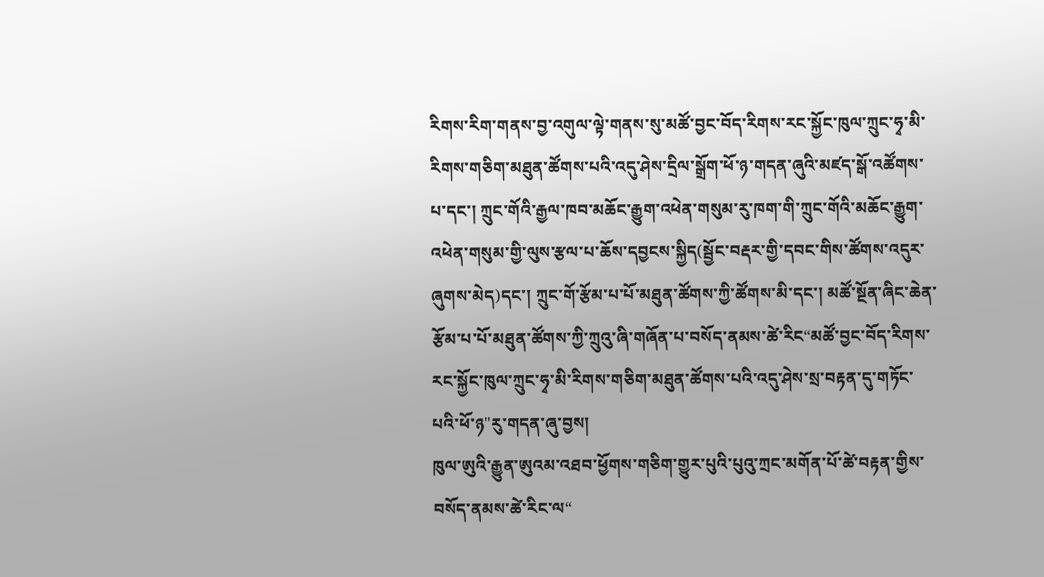རིགས་རིག་གནས་བྱ་འགུལ་ལྟེ་གནས་སུ་མཚོ་བྱང་བོད་རིགས་རང་སྐྱོང་ཁུལ་ཀྲུང་ཧྭ་མི་རིགས་གཅིག་མཐུན་ཚོགས་པའི་འདུ་ཤེས་དྲིལ་སྒྲོག་ཕོ་ཉ་གདན་ཞུའི་མཛད་སྒོ་འཚོགས་པ་དང་། ཀྲུང་གོའི་རྒྱལ་ཁབ་མཆོང་རྒྱུག་འཕེན་གསུམ་རུ་ཁག་གི་ཀྲུང་གོའི་མཆོང་རྒྱུག་འཕེན་གསུམ་གྱི་ལུས་རྩལ་པ་ཆོས་དབྱངས་སྐྱིད(སྦྱོང་བརྡར་གྱི་དབང་གིས་ཚོགས་འདུར་ཞུགས་མེད)དང་། ཀྲུང་གོ་རྩོམ་པ་པོ་མཐུན་ཚོགས་ཀྱི་ཚོགས་མི་དང་། མཚོ་སྔོན་ཞིང་ཆེན་རྩོམ་པ་པོ་མཐུན་ཚོགས་ཀྱི་ཀྲུའུ་ཞི་གཞོན་པ་བསོད་ནམས་ཚེ་རིང“མཚོ་བྱང་བོད་རིགས་རང་སྐྱོང་ཁུལ་ཀྲུང་ཧྭ་མི་རིགས་གཅིག་མཐུན་ཚོགས་པའི་འདུ་ཤེས་སྲ་བརྟན་དུ་གཏོང་པའི་ཕོ་ཉ"རུ་གདན་ཞུ་བྱས།
ཁུལ་ཨུའི་རྒྱུན་ཨུའམ་འཐབ་ཕྱོགས་གཅིག་གྱུར་པུའི་པུའུ་ཀྲང་མགོན་པོ་ཚེ་བརྟན་གྱིས་བསོད་ནམས་ཚེ་རིང་ལ“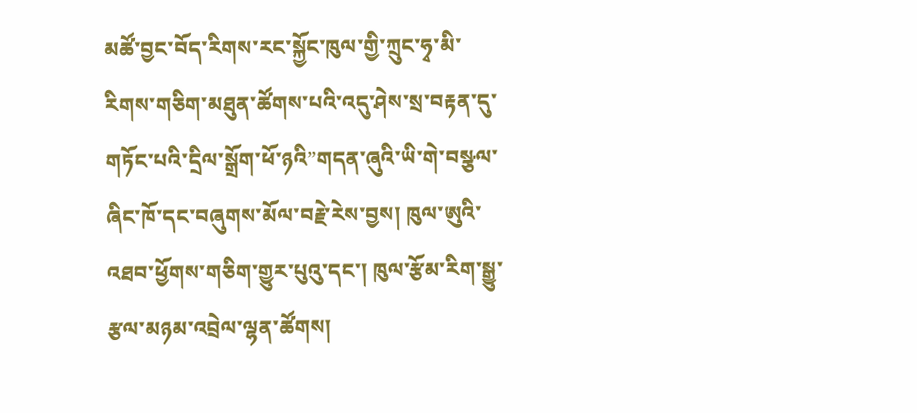མཚོ་བྱང་བོད་རིགས་རང་སྐྱོང་ཁུལ་གྱི་ཀྲུང་ཧྭ་མི་རིགས་གཅིག་མཐུན་ཚོགས་པའི་འདུ་ཤེས་སྲ་བརྟན་དུ་གཏོང་པའི་དྲིལ་སྒྲོག་ཕོ་ཉའི”གདན་ཞུའི་ཡི་གེ་བསྩལ་ཞིང་ཁོ་དང་བཞུགས་མོལ་བརྗེ་རེས་བྱས། ཁུལ་ཨུའི་འཐབ་ཕྱོགས་གཅིག་གྱུར་པུའུ་དང་། ཁུལ་རྩོམ་རིག་སྒྱུ་རྩལ་མཉམ་འབྲེལ་ལྷན་ཚོགས།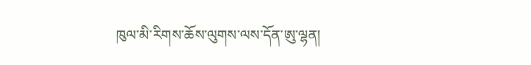ཁུལ་མི་རིགས་ཆོས་ལུགས་ལས་དོན་ཨུ་ལྷན།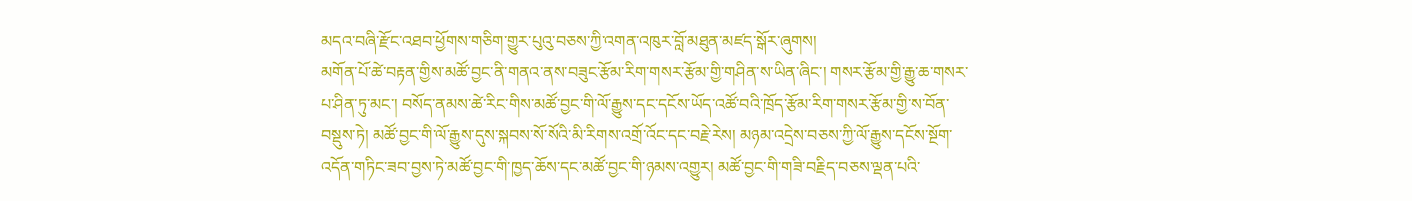མདའ་བཞི་རྫོང་འཐབ་ཕྱོགས་གཅིག་གྱུར་པུའུ་བཅས་ཀྱི་འགན་འཁུར་བློ་མཐུན་མཛད་སྒོར་ཞུགས།
མགོན་པོ་ཚེ་བརྟན་གྱིས་མཚོ་བྱང་ནི་གནའ་ནས་བཟུང་རྩོམ་རིག་གསར་རྩོམ་གྱི་གཤིན་ས་ཡིན་ཞིང་། གསར་རྩོམ་གྱི་རྒྱུ་ཆ་གསར་པ་ཤིན་ཏུ་མང་། བསོད་ནམས་ཚེ་རིང་གིས་མཚོ་བྱང་གི་ལོ་རྒྱུས་དང་དངོས་ཡོད་འཚོ་བའི་ཁྲོད་རྩོམ་རིག་གསར་རྩོམ་གྱི་ས་བོན་བསྡུས་ཏེ། མཚོ་བྱང་གི་ལོ་རྒྱུས་དུས་སྐབས་སོ་སོའི་མི་རིགས་འགྲོ་འོང་དང་བརྗེ་རེས། མཉམ་འདྲེས་བཅས་ཀྱི་ལོ་རྒྱུས་དངོས་སྔོག་འདོན་གཏིང་ཟབ་བྱས་ཏེ་མཚོ་བྱང་གི་ཁྱད་ཆོས་དང་མཚོ་བྱང་གི་ཉམས་འགྱུར། མཚོ་བྱང་གི་གཟི་བརྗིད་བཅས་ལྡན་པའི་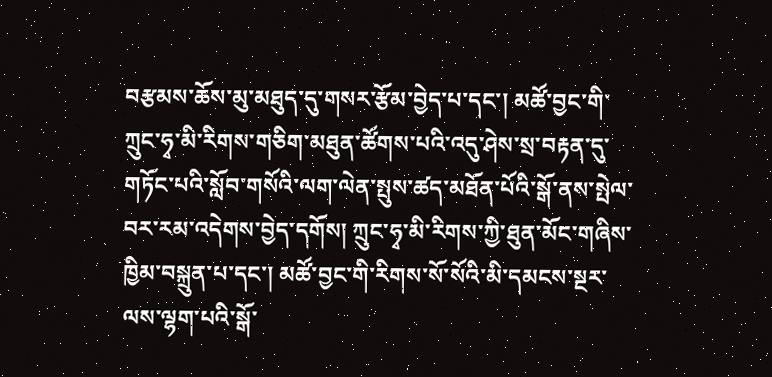བརྩམས་ཆོས་མུ་མཐུད་དུ་གསར་རྩོམ་བྱེད་པ་དང་། མཚོ་བྱང་གི་ཀྲུང་ཧྭ་མི་རིགས་གཅིག་མཐུན་ཚོགས་པའི་འདུ་ཤེས་སྲ་བརྟན་དུ་གཏོང་པའི་སློབ་གསོའི་ལག་ལེན་སྤུས་ཚད་མཐོན་པོའི་སྒོ་ནས་སྤེལ་བར་རམ་འདེགས་བྱེད་དགོས། ཀྲུང་ཧྭ་མི་རིགས་ཀྱི་ཐུན་མོང་གཞིས་ཁྱིམ་བསྐྲུན་པ་དང་། མཚོ་བྱང་གི་རིགས་སོ་སོའི་མི་དམངས་སྔར་ལས་ལྷག་པའི་སྒོ་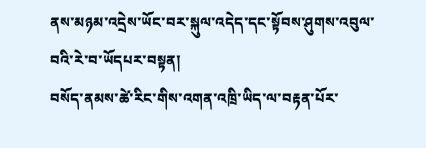ནས་མཉམ་འདྲེས་ཡོང་བར་སྐུལ་འདེད་དང་སྟོབས་ཤུགས་འབུལ་བའི་རེ་བ་ཡོདཔར་བསྟན།
བསོད་ནམས་ཚེ་རིང་གིས་འགན་འཁྲི་ཡིད་ལ་བརྟན་པོར་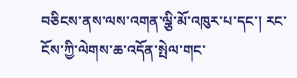བཅིངས་ནས་ལས་འགན་ལྕི་མོ་འཁུར་པ་དང་། རང་ངོས་ཀྱི་ལེགས་ཆ་འདོན་སྤེལ་གང་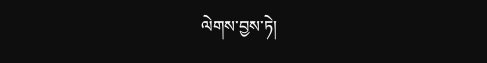ལེགས་བྱས་ཏེ།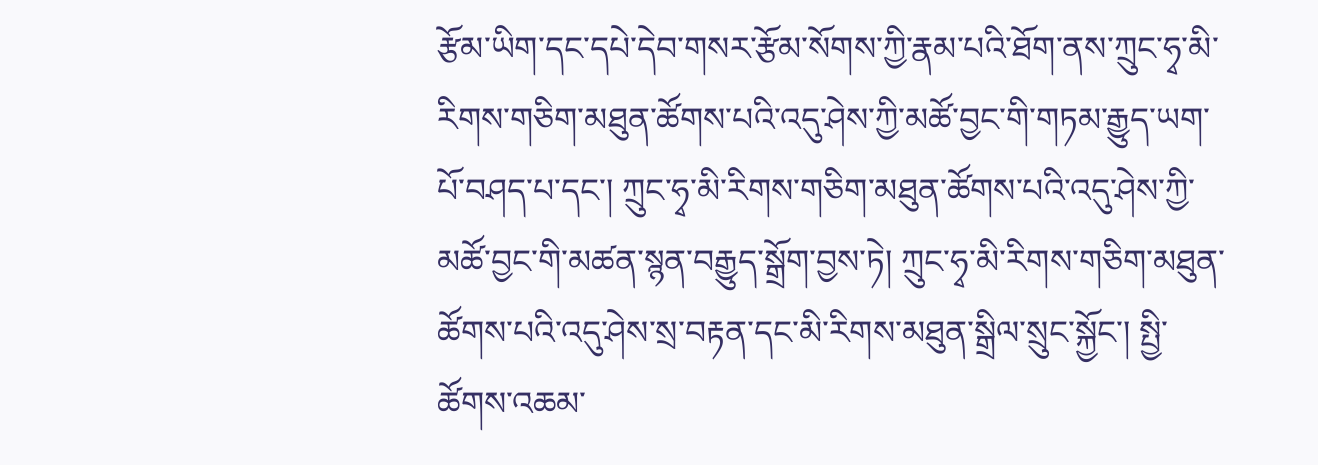རྩོམ་ཡིག་དང་དཔེ་དེབ་གསར་རྩོམ་སོགས་ཀྱི་རྣམ་པའི་ཐོག་ནས་ཀྲུང་ཧྭ་མི་རིགས་གཅིག་མཐུན་ཚོགས་པའི་འདུ་ཤེས་ཀྱི་མཚོ་བྱང་གི་གཏམ་རྒྱུད་ཡག་པོ་བཤད་པ་དང་། ཀྲུང་ཧྭ་མི་རིགས་གཅིག་མཐུན་ཚོགས་པའི་འདུ་ཤེས་ཀྱི་མཚོ་བྱང་གི་མཚན་སྙན་བརྒྱུད་སྒྲོག་བྱས་ཏེ། ཀྲུང་ཧྭ་མི་རིགས་གཅིག་མཐུན་ཚོགས་པའི་འདུ་ཤེས་སྲ་བརྟན་དང་མི་རིགས་མཐུན་སྒྲིལ་སྲུང་སྐྱོང་། སྤྱི་ཚོགས་འཆམ་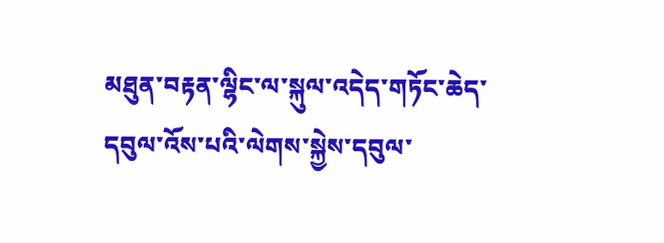མཐུན་བརྟན་ལྷིང་ལ་སྐུལ་འདེད་གཏོང་ཆེད་དབུལ་འོས་པའི་ལེགས་སྐྱེས་དབུལ་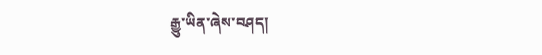རྒྱུ་ཡིན་ཞེས་བཤད།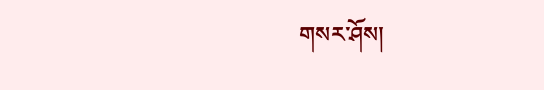གསར་ཤོས།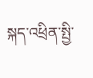སྐད་འཕྲིན་སྤྱི་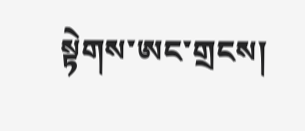སྟེགས་ཨང་གྲངས།